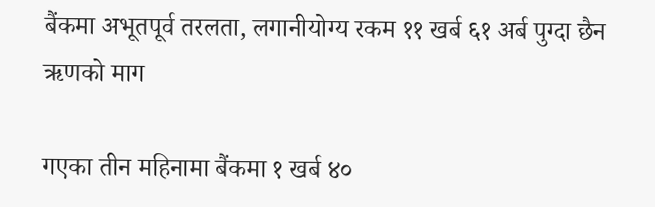बैंकमा अभूतपूर्व तरलता, लगानीयोग्य रकम ११ खर्ब ६१ अर्ब पुग्दा छैन ऋणको माग

गएका तीन महिनामा बैंकमा १ खर्ब ४०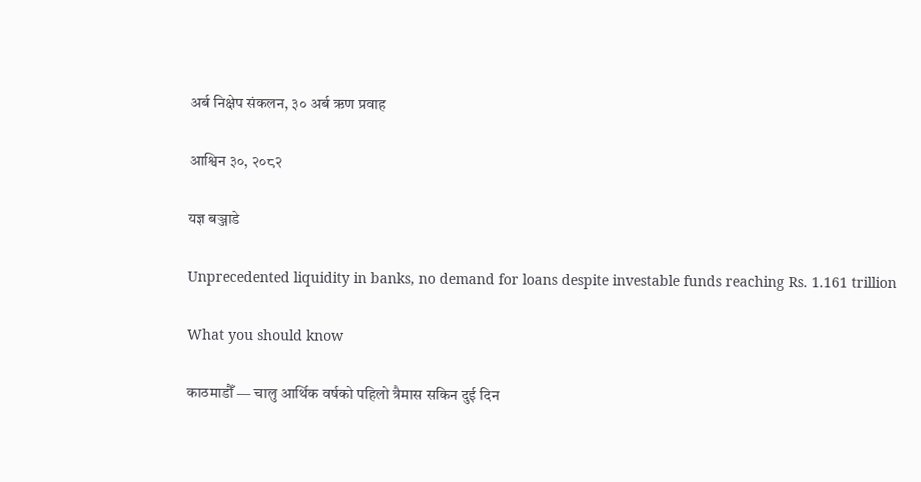अर्ब निक्षेप संकलन, ३० अर्ब ऋण प्रवाह

आश्विन ३०, २०८२

यज्ञ बञ्जाडे

Unprecedented liquidity in banks, no demand for loans despite investable funds reaching Rs. 1.161 trillion

What you should know

काठमाडौँ — चालु आर्थिक वर्षको पहिलो त्रैमास सकिन दुई दिन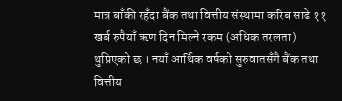मात्र बाँकी रहँदा बैंक तथा वित्तीय संस्थामा करिब साढे ११ खर्ब रुपैयाँ ऋण दिन मिल्ने रकम (अधिक तरलता) थुप्रिएको छ । नयाँ आर्थिक वर्षको सुरुवातसँगै बैंक तथा वित्तीय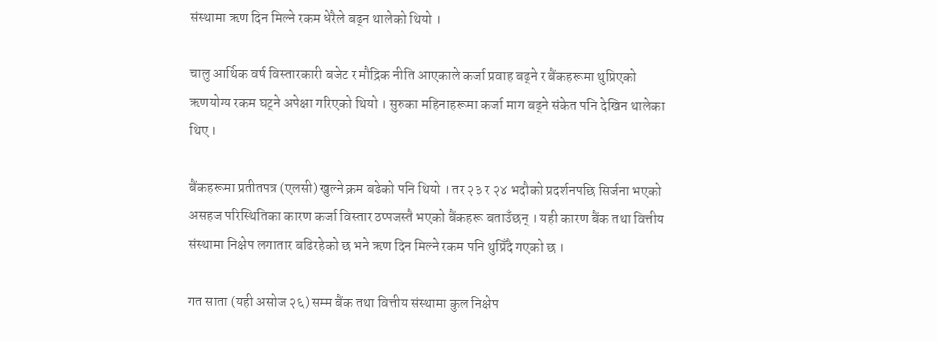संस्थामा ऋण दिन मिल्ने रकम धेरैले बढ्न थालेको थियो ।

चालु आर्थिक वर्ष विस्तारकारी बजेट र मौद्रिक नीति आएकाले कर्जा प्रवाह बढ्ने र बैंकहरूमा थुप्रिएको ऋणयोग्य रकम घट्ने अपेक्षा गरिएको थियो । सुरुका महिनाहरूमा कर्जा माग बढ्ने संकेत पनि देखिन थालेका थिए ।

बैंकहरूमा प्रतीतपत्र (एलसी) खुल्ने क्रम बढेको पनि थियो । तर २३ र २४ भदौको प्रदर्शनपछि सिर्जना भएको असहज परिस्थितिका कारण कर्जा विस्तार ठप्पजस्तै भएको बैंकहरू बताउँछन् । यही कारण बैंक तथा वित्तीय संस्थामा निक्षेप लगातार बढिरहेको छ भने ऋण दिन मिल्ने रकम पनि थुप्रिँदै गएको छ ।

गत साता (यही असोज २६) सम्म बैंक तथा वित्तीय संस्थामा कुल निक्षेप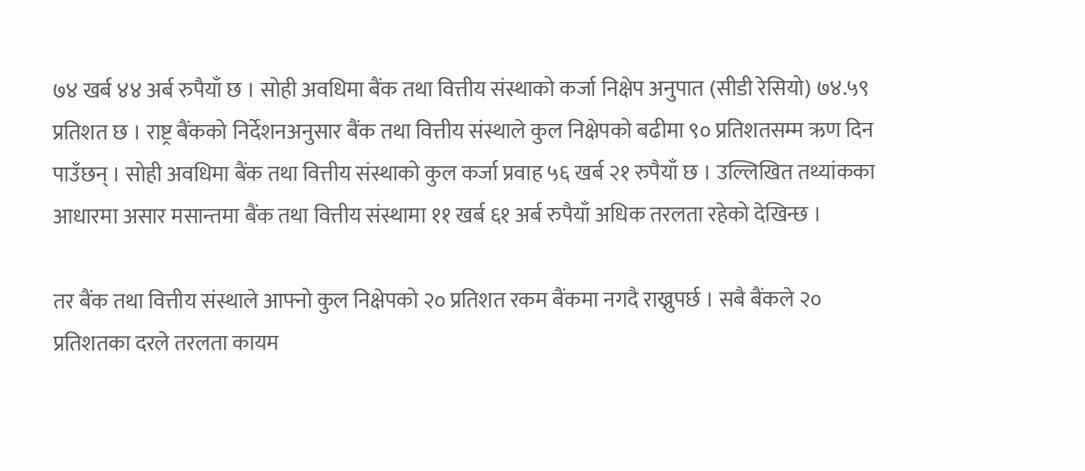७४ खर्ब ४४ अर्ब रुपैयाँ छ । सोही अवधिमा बैंक तथा वित्तीय संस्थाको कर्जा निक्षेप अनुपात (सीडी रेसियो) ७४.५९ प्रतिशत छ । राष्ट्र बैंकको निर्देशनअनुसार बैंक तथा वित्तीय संस्थाले कुल निक्षेपको बढीमा ९० प्रतिशतसम्म ऋण दिन पाउँछन् । सोही अवधिमा बैंक तथा वित्तीय संस्थाको कुल कर्जा प्रवाह ५६ खर्ब २१ रुपैयाँ छ । उल्लिखित तथ्यांकका आधारमा असार मसान्तमा बैंक तथा वित्तीय संस्थामा ११ खर्ब ६१ अर्ब रुपैयाँ अधिक तरलता रहेको देखिन्छ ।

तर बैंक तथा वित्तीय संस्थाले आफ्नो कुल निक्षेपको २० प्रतिशत रकम बैंकमा नगदै राख्नुपर्छ । सबै बैंकले २० प्रतिशतका दरले तरलता कायम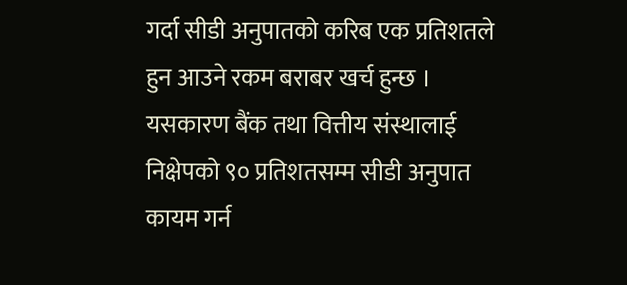गर्दा सीडी अनुपातको करिब एक प्रतिशतले हुन आउने रकम बराबर खर्च हुन्छ । यसकारण बैंक तथा वित्तीय संस्थालाई निक्षेपको ९० प्रतिशतसम्म सीडी अनुपात कायम गर्न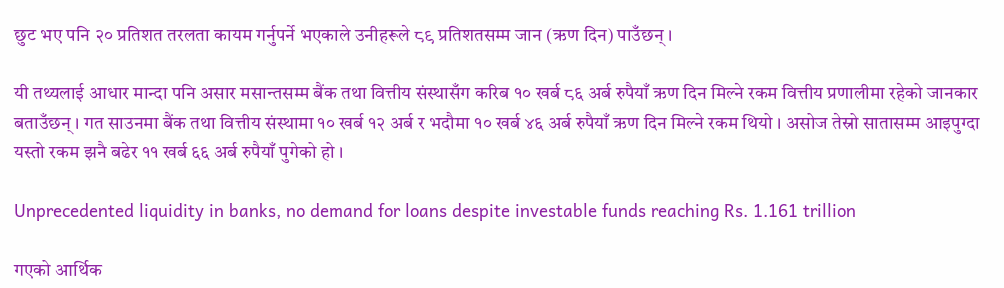छुट भए पनि २० प्रतिशत तरलता कायम गर्नुपर्ने भएकाले उनीहरूले ८९ प्रतिशतसम्म जान (ऋण दिन) पाउँछन् ।

यी तथ्यलाई आधार मान्दा पनि असार मसान्तसम्म बैंक तथा वित्तीय संस्थासँग करिब १० खर्ब ८६ अर्ब रुपैयाँ ऋण दिन मिल्ने रकम वित्तीय प्रणालीमा रहेको जानकार बताउँछन् । गत साउनमा बैंक तथा वित्तीय संस्थामा १० खर्ब १२ अर्ब र भदौमा १० खर्ब ४६ अर्ब रुपैयाँ ऋण दिन मिल्ने रकम थियो । असोज तेस्रो सातासम्म आइपुग्दा यस्तो रकम झनै बढेर ११ खर्ब ६६ अर्ब रुपैयाँ पुगेको हो ।

Unprecedented liquidity in banks, no demand for loans despite investable funds reaching Rs. 1.161 trillion

गएको आर्थिक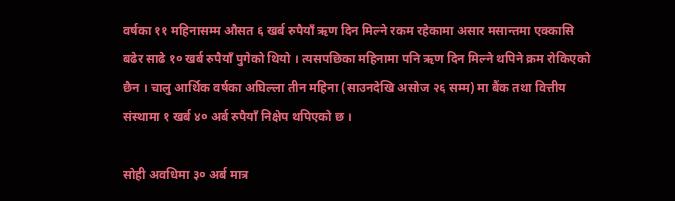वर्षका ११ महिनासम्म औसत ६ खर्ब रुपैयाँ ऋण दिन मिल्ने रकम रहेकामा असार मसान्तमा एक्कासि बढेर साढे १० खर्ब रुपैयाँ पुगेको थियो । त्यसपछिका महिनामा पनि ऋण दिन मिल्ने थपिने क्रम रोकिएको छैन । चालु आर्थिक वर्षका अघिल्ला तीन महिना (साउनदेखि असोज २६ सम्म) मा बैंक तथा वित्तीय संस्थामा १ खर्ब ४० अर्ब रुपैयाँ निक्षेप थपिएको छ ।

सोही अवधिमा ३० अर्ब मात्र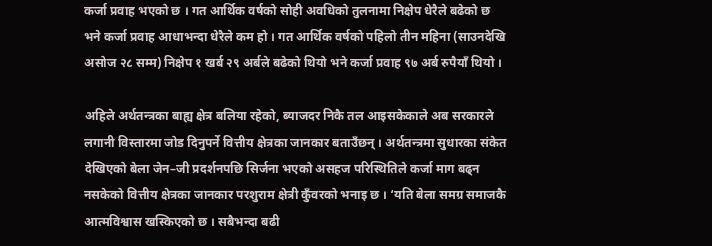कर्जा प्रवाह भएको छ । गत आर्थिक वर्षको सोही अवधिको तुलनामा निक्षेप धेरैले बढेको छ भने कर्जा प्रवाह आधाभन्दा धेरैले कम हो । गत आर्थिक वर्षको पहिलो तीन महिना (साउनदेखि असोज २८ सम्म) निक्षेप १ खर्ब २९ अर्बले बढेको थियो भने कर्जा प्रवाह ९७ अर्ब रुपैयाँ थियो ।

अहिले अर्थतन्त्रका बाह्य क्षेत्र बलिया रहेको, ब्याजदर निकै तल आइसकेकाले अब सरकारले लगानी विस्तारमा जोड दिनुपर्ने वित्तीय क्षेत्रका जानकार बताउँछन् । अर्थतन्त्रमा सुधारका संकेत देखिएको बेला जेन–जी प्रदर्शनपछि सिर्जना भएको असहज परिस्थितिले कर्जा माग बढ्न नसकेको वित्तीय क्षेत्रका जानकार परशुराम क्षेत्री कुँवरको भनाइ छ । ‘यति बेला समग्र समाजकै आत्मविश्वास खस्किएको छ । सबैभन्दा बढी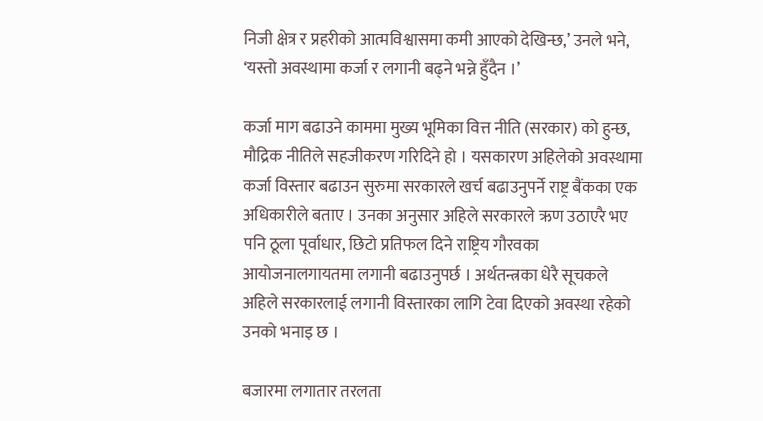निजी क्षेत्र र प्रहरीको आत्मविश्वासमा कमी आएको देखिन्छ,’ उनले भने, ‘यस्तो अवस्थामा कर्जा र लगानी बढ्ने भन्ने हुँदैन ।’

कर्जा माग बढाउने काममा मुख्य भूमिका वित्त नीति (सरकार) को हुन्छ, मौद्रिक नीतिले सहजीकरण गरिदिने हो । यसकारण अहिलेको अवस्थामा कर्जा विस्तार बढाउन सुरुमा सरकारले खर्च बढाउनुपर्ने राष्ट्र बैंकका एक अधिकारीले बताए । उनका अनुसार अहिले सरकारले ऋण उठाएरै भए पनि ठूला पूर्वाधार, छिटो प्रतिफल दिने राष्ट्रिय गौरवका आयोजनालगायतमा लगानी बढाउनुपर्छ । अर्थतन्त्रका धेरै सूचकले अहिले सरकारलाई लगानी विस्तारका लागि टेवा दिएको अवस्था रहेको उनको भनाइ छ ।

बजारमा लगातार तरलता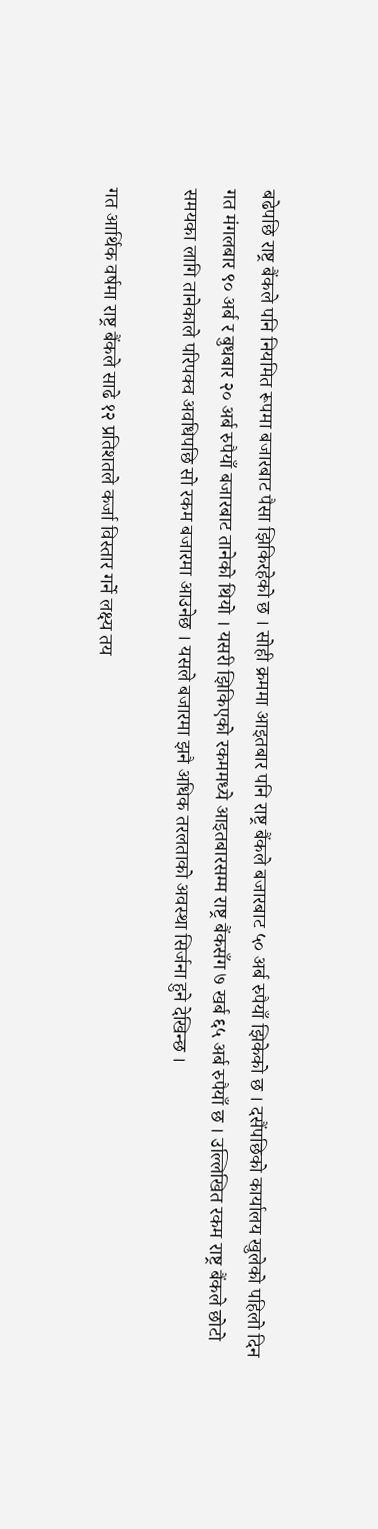बढेपछि राष्ट्र बैंकले पनि नियमित रूपमा बजारबाट पैसा झिकिरहेको छ । सोही क्रममा आइतबार पनि राष्ट्र बैंकले बजारबाट ५० अर्ब रुपैयाँ झिकेको छ । दसैंपछिको कार्यालय खुलेको पहिलो दिन गत मंगलबार ९० अर्ब र बुधबार २० अर्ब रुपैयाँ बजारबाट तानेको थियो । यसरी झिकिएको रकममध्ये आइतबारसम्म राष्ट्र बैंकसँग ७ खर्ब ६५ अर्ब रुपैयाँ छ । उल्लिखित रकम राष्ट्र बैंकले छोटो समयका लागि तानेकाले परिपक्व अवधिपछि सो रकम बजारमा आउनेछ । यसले बजारमा झनै अधिक तरलताको अवस्था सिर्जना हुने देखिन्छ ।

गत आर्थिक वर्षमा राष्ट्र बैंकले साढे १२ प्रतिशतले कर्जा विस्तार गर्ने लक्ष्य तय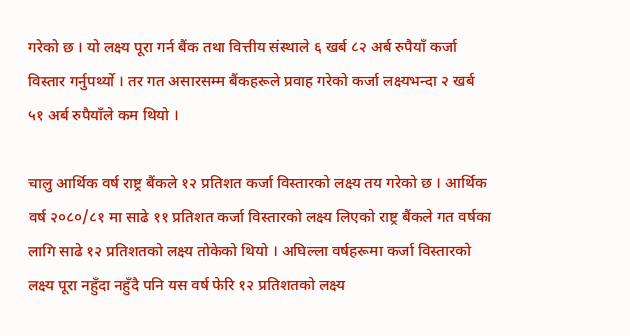गरेको छ । यो लक्ष्य पूरा गर्न बैंक तथा वित्तीय संस्थाले ६ खर्ब ८२ अर्ब रुपैयाँ कर्जा विस्तार गर्नुपर्थ्यो । तर गत असारसम्म बैंकहरूले प्रवाह गरेको कर्जा लक्ष्यभन्दा २ खर्ब ५१ अर्ब रुपैयाँले कम थियो ।

चालु आर्थिक वर्ष राष्ट्र बैंकले १२ प्रतिशत कर्जा विस्तारको लक्ष्य तय गरेको छ । आर्थिक वर्ष २०८०/८१ मा साढे ११ प्रतिशत कर्जा विस्तारको लक्ष्य लिएको राष्ट्र बैंकले गत वर्षका लागि साढे १२ प्रतिशतको लक्ष्य तोकेको थियो । अघिल्ला वर्षहरूमा कर्जा विस्तारको लक्ष्य पूरा नहुँदा नहुँदै पनि यस वर्ष फेरि १२ प्रतिशतको लक्ष्य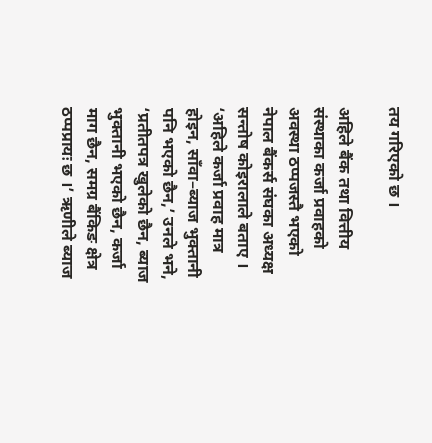तय गरिएको छ ।

अहिले बैंक तथा वित्तीय संस्थाका कर्जा प्रवाहको अवस्था ठप्पजस्तै भएको नेपाल बैंकर्स संघका अध्यक्ष सन्तोष कोइरालाले बताए । ‘अहिले कर्जा प्रवाह मात्र होइन, साँवा–ब्याज भुक्तानी पनि भएको छैन,’ उनले भने, ‘प्रतीतपत्र खुलेको छैन, ब्याज भुक्तानी भएको छैन, कर्जा माग छैन, समग्र बैंकिङ क्षेत्र ठप्पप्रायः छ ।’ ऋणीले ब्याज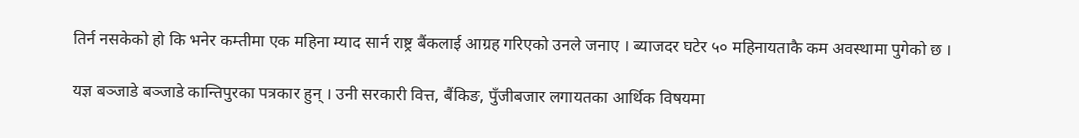तिर्न नसकेको हो कि भनेर कम्तीमा एक महिना म्याद सार्न राष्ट्र बैंकलाई आग्रह गरिएको उनले जनाए । ब्याजदर घटेर ५० महिनायताकै कम अवस्थामा पुगेको छ ।

यज्ञ बञ्जाडे बञ्जाडे कान्तिपुरका पत्रकार हुन् । उनी सरकारी वित्त, बैंकिङ, पुँजीबजार लगायतका आर्थिक विषयमा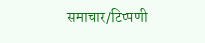समाचार/टिप्पणी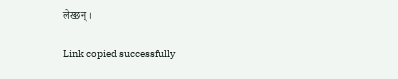लेख्छन् ।

Link copied successfully